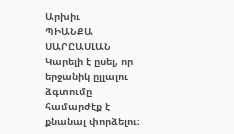Արխիւ
ՊԻԱՆՔԱ ՍԱՐԸԱՍԼԱՆ
Կարելի է ըսել, որ երջանիկ ըլլալու ձգտումը համարժէք է քնանալ փորձելու։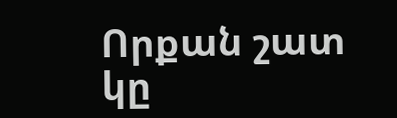Որքան շատ կը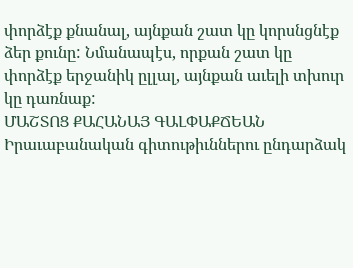փորձէք քնանալ, այնքան շատ կը կորսնցնէք ձեր քունը: Նմանապէս, որքան շատ կը փորձէք երջանիկ ըլլալ, այնքան աւելի տխուր կը դառնաք:
ՄԱՇՏՈՑ ՔԱՀԱՆԱՅ ԳԱԼՓԱՔՃԵԱՆ
Իրաւաբանական գիտութիւններու ընդարձակ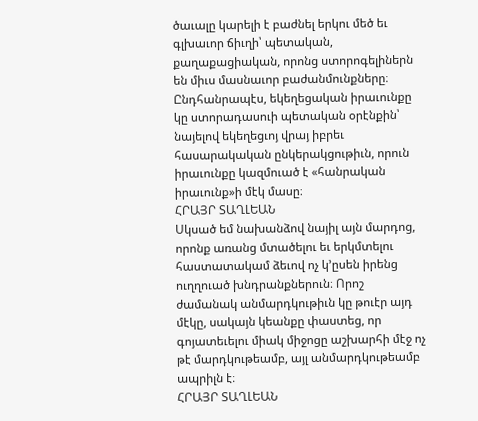ծաւալը կարելի է բաժնել երկու մեծ եւ գլխաւոր ճիւղի՝ պետական, քաղաքացիական, որոնց ստորոգելիներն են միւս մասնաւոր բաժանմունքները։ Ընդհանրապէս, եկեղեցական իրաւունքը կը ստորադասուի պետական օրէնքին՝ նայելով եկեղեցւոյ վրայ իբրեւ հասարակական ընկերակցութիւն, որուն իրաւունքը կազմուած է «հանրական իրաւունք»ի մէկ մասը։
ՀՐԱՅՐ ՏԱՂԼԵԱՆ
Սկսած եմ նախանձով նայիլ այն մարդոց, որոնք առանց մտածելու եւ երկմտելու հաստատակամ ձեւով ոչ կ՚ըսեն իրենց ուղղուած խնդրանքներուն։ Որոշ ժամանակ անմարդկութիւն կը թուէր այդ մէկը, սակայն կեանքը փաստեց, որ գոյատեւելու միակ միջոցը աշխարհի մէջ ոչ թէ մարդկութեամբ, այլ անմարդկութեամբ ապրիլն է։
ՀՐԱՅՐ ՏԱՂԼԵԱՆ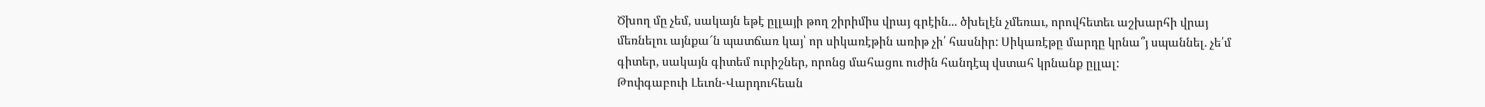Ծխող մը չեմ, սակայն եթէ ըլլայի թող շիրիմիս վրայ գրէին... ծխելէն չմեռաւ, որովհետեւ աշխարհի վրայ մեռնելու այնքա՜ն պատճառ կայ՝ որ սիկառէթին առիթ չի՛ հասնիր: Սիկառէթը մարդը կրնա՞յ սպաննել. չե՛մ գիտեր, սակայն գիտեմ ուրիշներ, որոնց մահացու ուժին հանդէպ վստահ կրնանք ըլլալ:
Թոփգաբուի Լեւոն-Վարդուհեան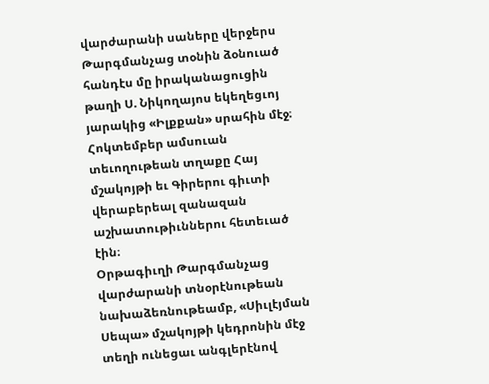վարժարանի սաները վերջերս Թարգմանչաց տօնին ձօնուած հանդէս մը իրականացուցին թաղի Ս. Նիկողայոս եկեղեցւոյ յարակից «Իլքքան» սրահին մէջ։ Հոկտեմբեր ամսուան տեւողութեան տղաքը Հայ մշակոյթի եւ Գիրերու գիւտի վերաբերեալ զանազան աշխատութիւններու հետեւած էին։
Օրթագիւղի Թարգմանչաց վարժարանի տնօրէնութեան նախաձեռնութեամբ, «Սիւլէյման Սեպա» մշակոյթի կեդրոնին մէջ տեղի ունեցաւ անգլերէնով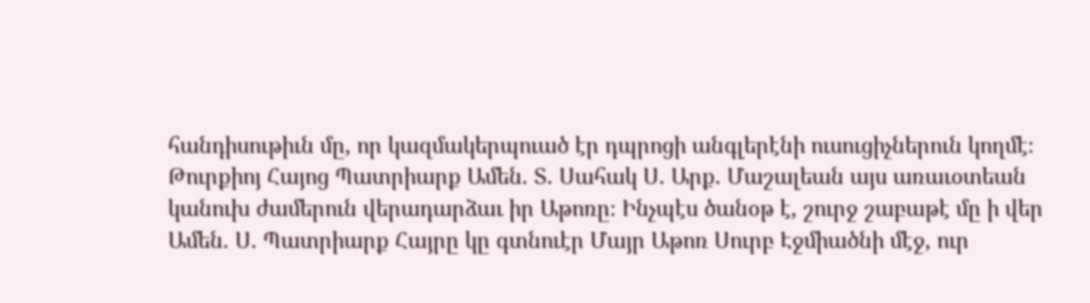հանդիսութիւն մը, որ կազմակերպուած էր դպրոցի անգլերէնի ուսուցիչներուն կողմէ։
Թուրքիոյ Հայոց Պատրիարք Ամեն. Տ. Սահակ Ս. Արք. Մաշալեան այս առաւօտեան կանուխ ժամերուն վերադարձաւ իր Աթոռը։ Ինչպէս ծանօթ է, շուրջ շաբաթէ մը ի վեր Ամեն. Ս. Պատրիարք Հայրը կը գտնուէր Մայր Աթոռ Սուրբ Էջմիածնի մէջ, ուր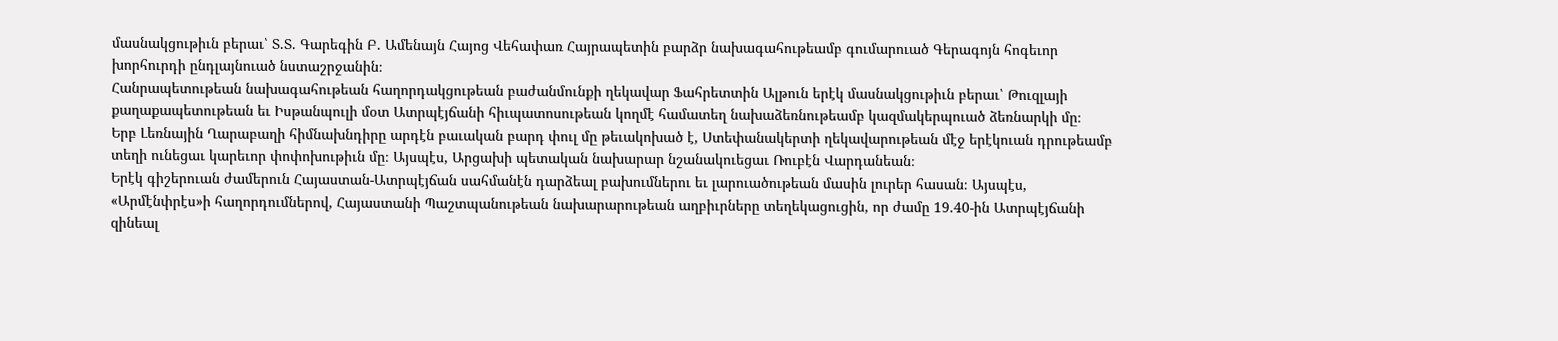մասնակցութիւն բերաւ՝ Տ.Տ. Գարեգին Բ. Ամենայն Հայոց Վեհափառ Հայրապետին բարձր նախագահութեամբ գումարուած Գերագոյն հոգեւոր խորհուրդի ընդլայնուած նստաշրջանին։
Հանրապետութեան նախագահութեան հաղորդակցութեան բաժանմունքի ղեկավար Ֆահրետտին Ալթուն երէկ մասնակցութիւն բերաւ՝ Թուզլայի քաղաքապետութեան եւ Իսթանպուլի մօտ Ատրպէյճանի հիւպատոսութեան կողմէ համատեղ նախաձեռնութեամբ կազմակերպուած ձեռնարկի մը։
Երբ Լեռնային Ղարաբաղի հիմնախնդիրը արդէն բաւական բարդ փուլ մը թեւակոխած է, Ստեփանակերտի ղեկավարութեան մէջ երէկուան դրութեամբ տեղի ունեցաւ կարեւոր փոփոխութիւն մը։ Այսպէս, Արցախի պետական նախարար նշանակուեցաւ Ռուբէն Վարդանեան։
Երէկ գիշերուան ժամերուն Հայաստան-Ատրպէյճան սահմանէն դարձեալ բախումներու եւ լարուածութեան մասին լուրեր հասան։ Այսպէս, «Արմէնփրէս»ի հաղորդումներով, Հայաստանի Պաշտպանութեան նախարարութեան աղբիւրները տեղեկացուցին, որ ժամը 19.40-ին Ատրպէյճանի զինեալ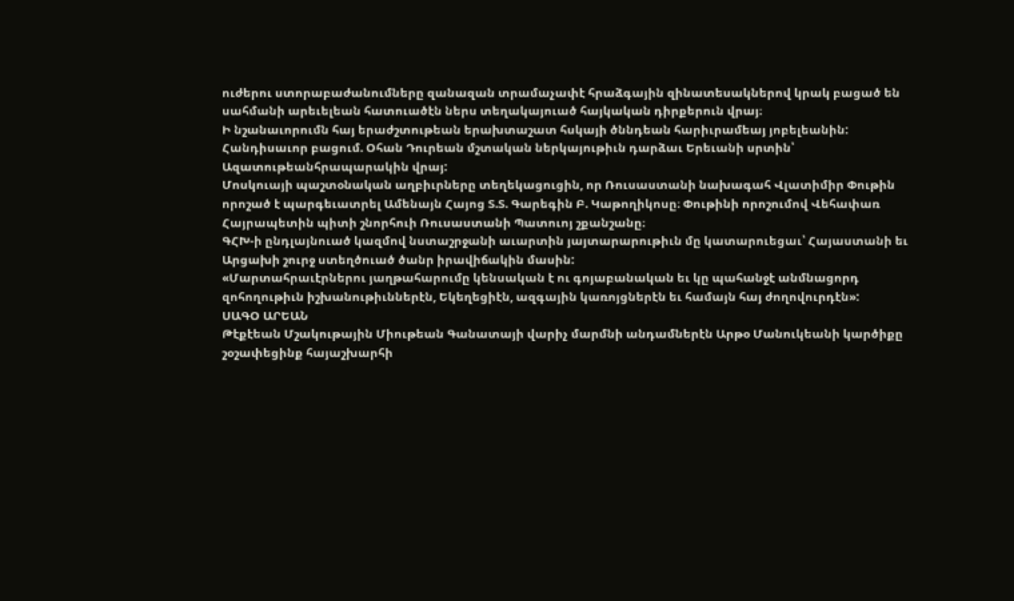ուժերու ստորաբաժանումները զանազան տրամաչափէ հրաձգային զինատեսակներով կրակ բացած են սահմանի արեւելեան հատուածէն ներս տեղակայուած հայկական դիրքերուն վրայ։
Ի նշանաւորումն հայ երաժշտութեան երախտաշատ հսկայի ծննդեան հարիւրամեայ յոբելեանին:
Հանդիսաւոր բացում. Օհան Դուրեան մշտական ներկայութիւն դարձաւ Երեւանի սրտին՝ Ազատութեանհրապարակին վրայ:
Մոսկուայի պաշտօնական աղբիւրները տեղեկացուցին, որ Ռուսաստանի նախագահ Վլատիմիր Փութին որոշած է պարգեւատրել Ամենայն Հայոց Տ.Տ. Գարեգին Բ. Կաթողիկոսը։ Փութինի որոշումով Վեհափառ Հայրապետին պիտի շնորհուի Ռուսաստանի Պատուոյ շքանշանը։
ԳՀԽ-ի ընդլայնուած կազմով նստաշրջանի աւարտին յայտարարութիւն մը կատարուեցաւ՝ Հայաստանի եւ Արցախի շուրջ ստեղծուած ծանր իրավիճակին մասին:
«Մարտահրաւէրներու յաղթահարումը կենսական է ու գոյաբանական եւ կը պահանջէ անմնացորդ զոհողութիւն իշխանութիւններէն, Եկեղեցիէն, ազգային կառոյցներէն եւ համայն հայ ժողովուրդէն»:
ՍԱԳՕ ԱՐԵԱՆ
Թէքէեան Մշակութային Միութեան Գանատայի վարիչ մարմնի անդամներէն Արթօ Մանուկեանի կարծիքը շօշափեցինք հայաշխարհի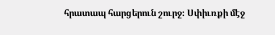հրատապ հարցերուն շուրջ։ Սփիւռքի մէջ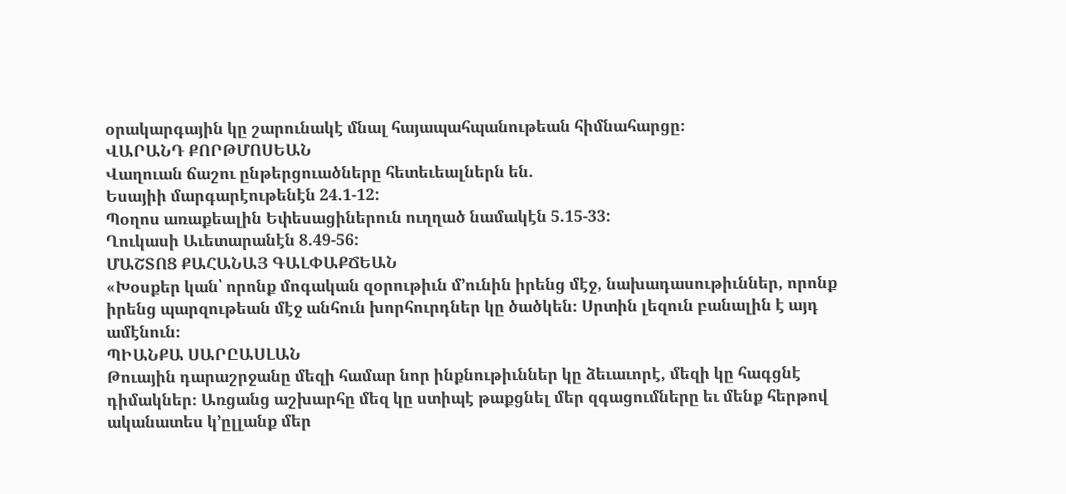օրակարգային կը շարունակէ մնալ հայապահպանութեան հիմնահարցը։
ՎԱՐԱՆԴ ՔՈՐԹՄՈՍԵԱՆ
Վաղուան ճաշու ընթերցուածները հետեւեալներն են.
Եսայիի մարգարէութենէն 24.1-12:
Պօղոս առաքեալին Եփեսացիներուն ուղղած նամակէն 5.15-33:
Ղուկասի Աւետարանէն 8.49-56:
ՄԱՇՏՈՑ ՔԱՀԱՆԱՅ ԳԱԼՓԱՔՃԵԱՆ
«Խօսքեր կան՝ որոնք մոգական զօրութիւն մ՚ունին իրենց մէջ, նախադասութիւններ, որոնք իրենց պարզութեան մէջ անհուն խորհուրդներ կը ծածկեն։ Սրտին լեզուն բանալին է այդ ամէնուն։
ՊԻԱՆՔԱ ՍԱՐԸԱՍԼԱՆ
Թուային դարաշրջանը մեզի համար նոր ինքնութիւններ կը ձեւաւորէ, մեզի կը հագցնէ դիմակներ։ Առցանց աշխարհը մեզ կը ստիպէ թաքցնել մեր զգացումները եւ մենք հերթով ականատես կ՚ըլլանք մեր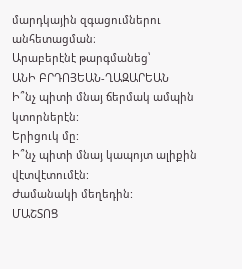մարդկային զգացումներու անհետացման։
Արաբերէնէ թարգմանեց՝
ԱՆԻ ԲՐԴՈՅԵԱՆ-ՂԱԶԱՐԵԱՆ
Ի՞նչ պիտի մնայ ճերմակ ամպին կտորներէն:
Երիցուկ մը:
Ի՞նչ պիտի մնայ կապոյտ ալիքին վէտվէտումէն:
Ժամանակի մեղեդին:
ՄԱՇՏՈՑ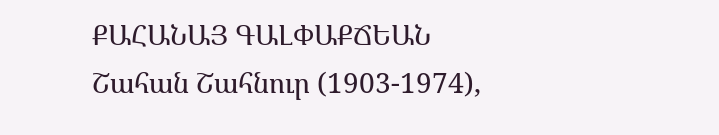ՔԱՀԱՆԱՅ ԳԱԼՓԱՔՃԵԱՆ
Շահան Շահնուր (1903-1974),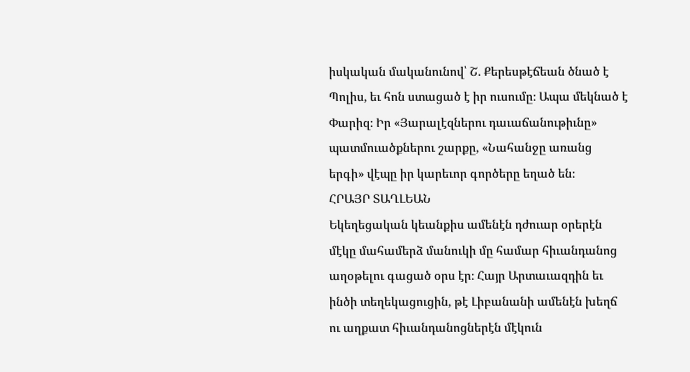իսկական մականունով՝ Շ. Քերեսթէճեան ծնած է Պոլիս, եւ հոն ստացած է իր ուսումը։ Ապա մեկնած է Փարիզ։ Իր «Յարալէզներու դաւաճանութիւնը» պատմուածքներու շարքը, «Նահանջը առանց երգի» վէպը իր կարեւոր գործերը եղած են։
ՀՐԱՅՐ ՏԱՂԼԵԱՆ
Եկեղեցական կեանքիս ամենէն դժուար օրերէն մէկը մահամերձ մանուկի մը համար հիւանդանոց աղօթելու գացած օրս էր։ Հայր Արտաւազդին եւ ինծի տեղեկացուցին, թէ Լիբանանի ամենէն խեղճ ու աղքատ հիւանդանոցներէն մէկուն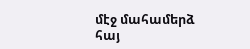մէջ մահամերձ հայ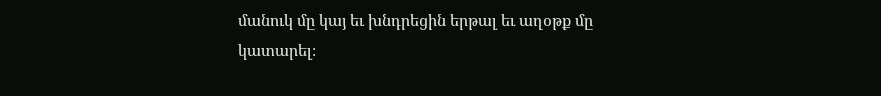մանուկ մը կայ եւ խնդրեցին երթալ եւ աղօթք մը կատարել։